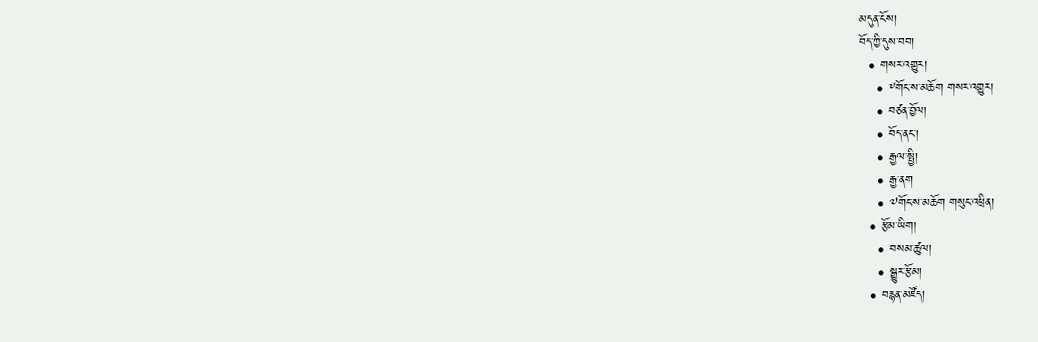མདུན་ངོས།
བོད་ཀྱི་དུས་བབ།
  • གསར་འགྱུར།
    • ༸གོང་ས་མཆོག གསར་འགྱུར།
    • བཙན་བྱོལ།
    • བོད་ནང་།
    • རྒྱལ་སྤྱི།
    • རྒྱ་ནག
    • ༧གོང་ས་མཆོག གསུང་འཕྲིན།
  • རྩོམ་ཡིག།
    • བསམ་ཚུལ།
    • སྒྱུར་རྩོམ།
  • བརྙན་མཛོད།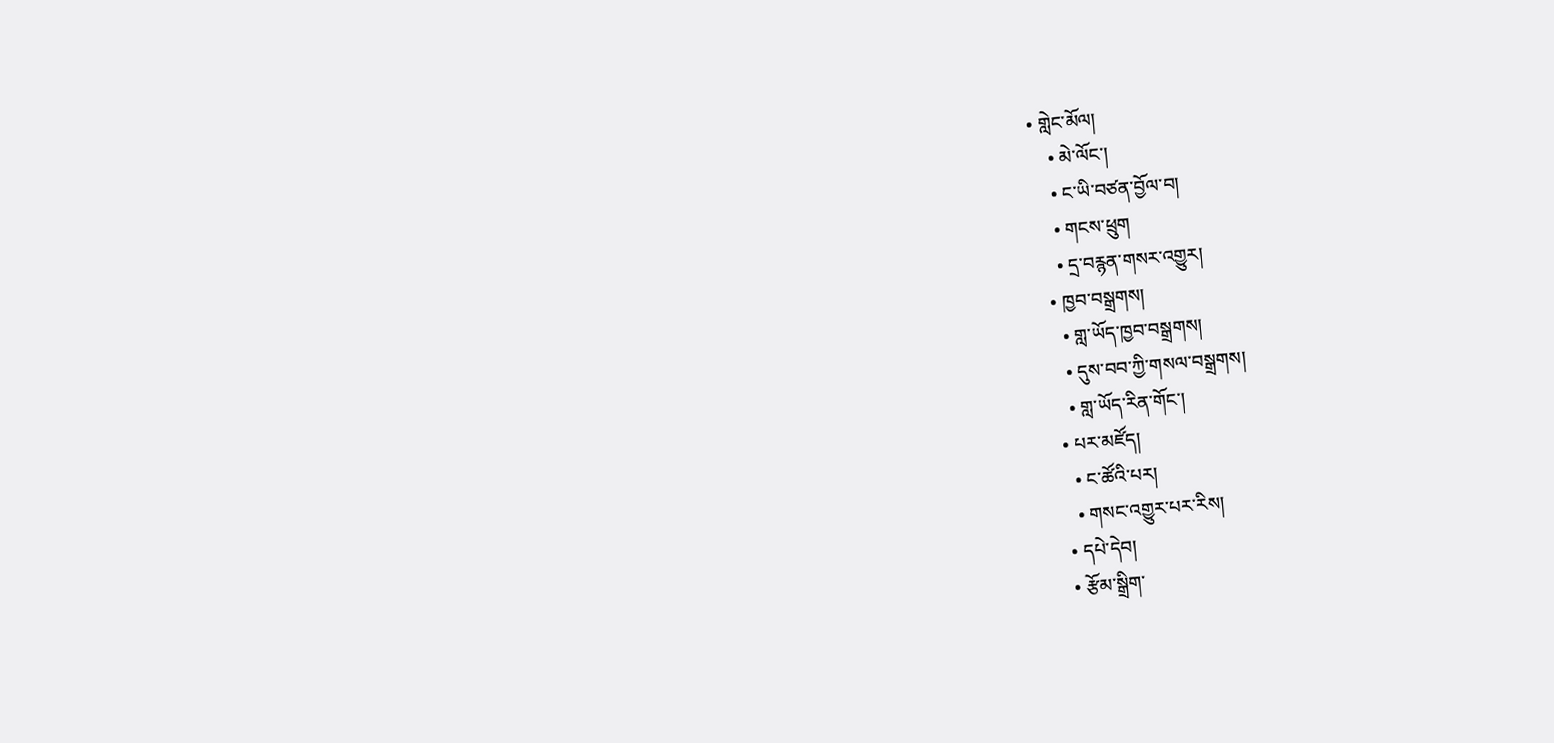• གླེང་མོལ།
    • མེ་ལོང་།
    • ང་ཡི་བཙན་བྱོལ་བ།
    • གངས་ཕྲུག
    • དྲ་བརྙན་གསར་འགྱུར།
  • ཁྱབ་བསྒྲགས།
    • གླ་ཡོད་ཁྱབ་བསྒྲགས།
    • དུས་བབ་ཀྱི་གསལ་བསྒྲགས།
    • གླ་ཡོད་རིན་གོང་།
  • པར་མཛོད།
    • ང་ཚོའི་པར།
    • གསང་འགྱུར་པར་རིས།
  • དཔེ་དེབ།
  • རྩོམ་སྒྲིག་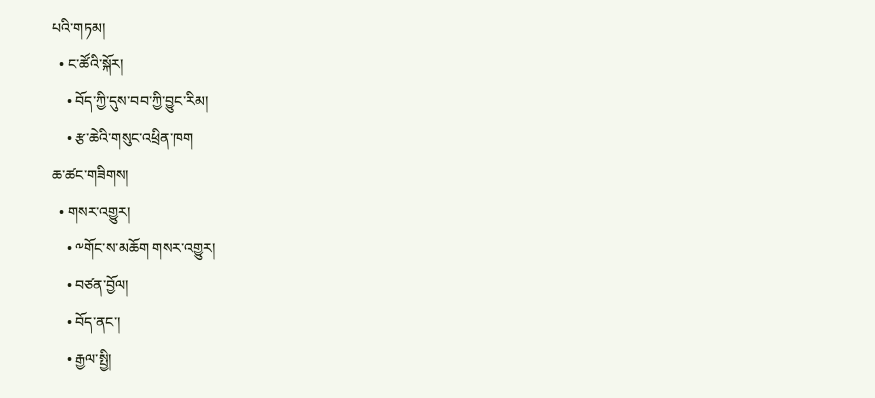པའི་གཏམ།
  • ང་ཚོའི་སྐོར།
    • བོད་ཀྱི་དུས་བབ་ཀྱི་བྱུང་རིམ།
    • རྩ་ཆེའི་གསུང་འཕྲིན་ཁག
ཆ་ཚང་གཟིགས།
  • གསར་འགྱུར།
    • ༸གོང་ས་མཆོག གསར་འགྱུར།
    • བཙན་བྱོལ།
    • བོད་ནང་།
    • རྒྱལ་སྤྱི།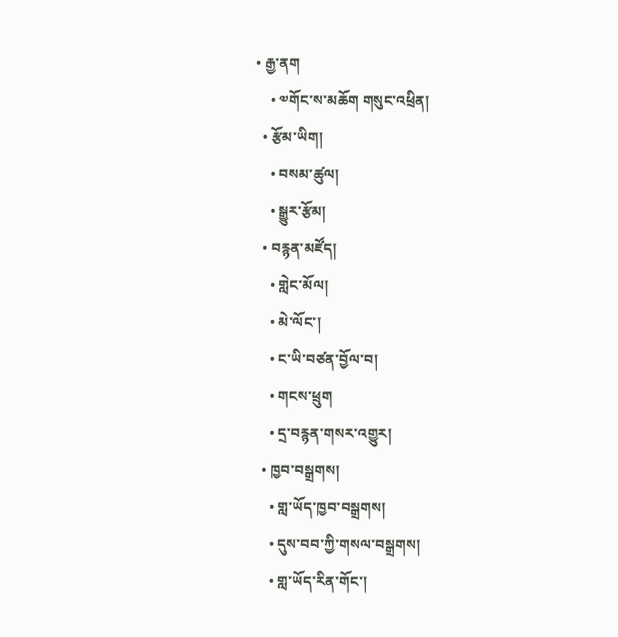• རྒྱ་ནག
    • ༧གོང་ས་མཆོག གསུང་འཕྲིན།
  • རྩོམ་ཡིག།
    • བསམ་ཚུལ།
    • སྒྱུར་རྩོམ།
  • བརྙན་མཛོད།
    • གླེང་མོལ།
    • མེ་ལོང་།
    • ང་ཡི་བཙན་བྱོལ་བ།
    • གངས་ཕྲུག
    • དྲ་བརྙན་གསར་འགྱུར།
  • ཁྱབ་བསྒྲགས།
    • གླ་ཡོད་ཁྱབ་བསྒྲགས།
    • དུས་བབ་ཀྱི་གསལ་བསྒྲགས།
    • གླ་ཡོད་རིན་གོང་།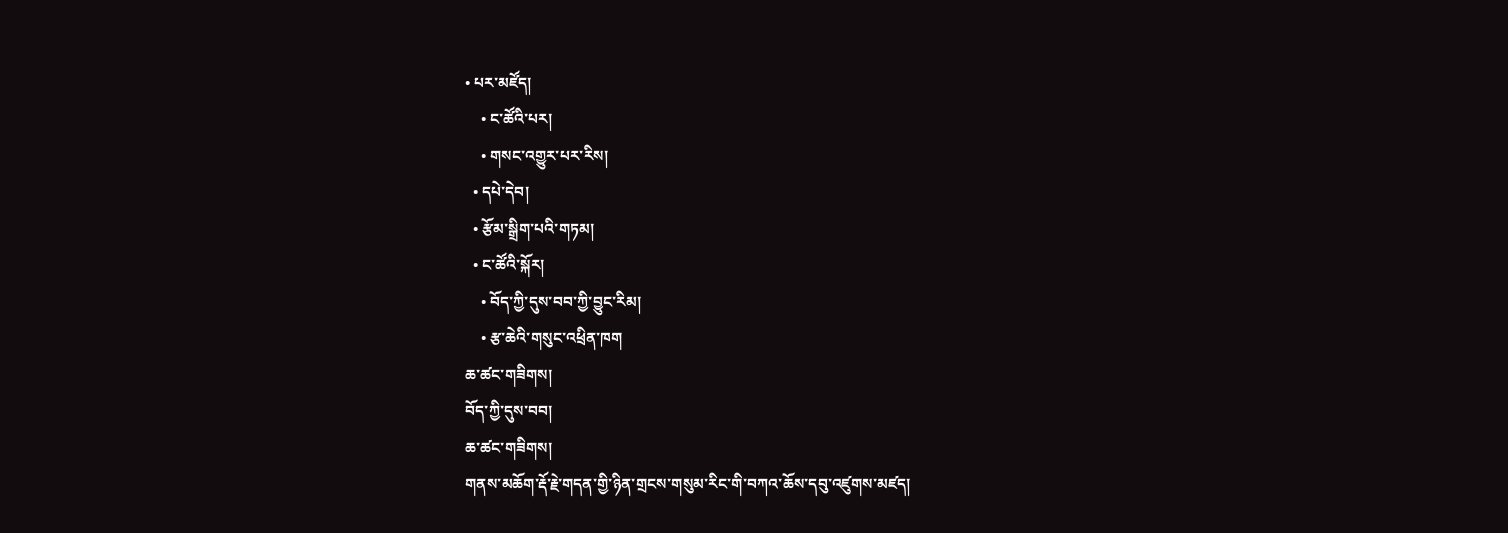• པར་མཛོད།
    • ང་ཚོའི་པར།
    • གསང་འགྱུར་པར་རིས།
  • དཔེ་དེབ།
  • རྩོམ་སྒྲིག་པའི་གཏམ།
  • ང་ཚོའི་སྐོར།
    • བོད་ཀྱི་དུས་བབ་ཀྱི་བྱུང་རིམ།
    • རྩ་ཆེའི་གསུང་འཕྲིན་ཁག
ཆ་ཚང་གཟིགས།
བོད་ཀྱི་དུས་བབ།
ཆ་ཚང་གཟིགས།
གནས་མཆོག་རྡོ་རྗེ་གདན་གྱི་ཉིན་གྲངས་གསུམ་རིང་གི་བཀའ་ཆོས་དབུ་འཛུགས་མཛད།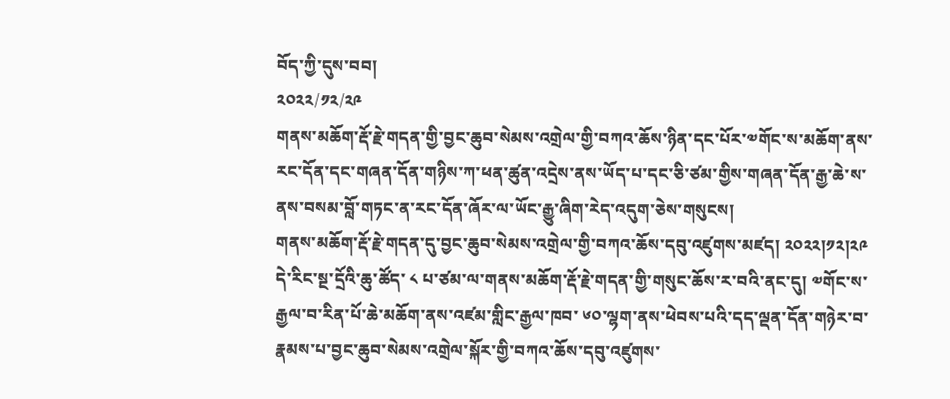བོད་ཀྱི་དུས་བབ།
༢༠༢༢/༡༢/༢༩
གནས་མཆོག་རྡོ་རྗེ་གདན་གྱི་བྱང་ཆུབ་སེམས་འགྲེལ་གྱི་བཀའ་ཆོས་ཉིན་དང་པོར་༧གོང་ས་མཆོག་ནས་རང་དོན་དང་གཞན་དོན་གཉིས་ཀ་ཕན་ཚུན་འདྲེས་ནས་ཡོད་པ་དང་ཅི་ཙམ་གྱིས་གཞན་དོན་རྒྱ་ཆེ་ས་ནས་བསམ་བློ་གཏང་ན་རང་དོན་ཞོར་ལ་ཡོང་རྒྱུ་ཞིག་རེད་འདུག་ཅེས་གསུངས།
གནས་མཆོག་རྡོ་རྗེ་གདན་དུ་བྱང་ཆུབ་སེམས་འགྲེལ་གྱི་བཀའ་ཆོས་དབུ་འཛུགས་མཛད། ༢༠༢༢།༡༢།༢༩
དེ་རིང་སྔ་དྲོའི་ཆུ་ཚོད་ ༨ པ་ཙམ་ལ་གནས་མཆོག་རྡོ་རྗེ་གདན་གྱི་གསུང་ཆོས་ར་བའི་ནང་དུ། ༧གོང་ས་རྒྱལ་བ་རིན་པོ་ཆེ་མཆོག་ནས་འཛམ་གླིང་རྒྱལ་ཁབ་ ༦༠་ལྷག་ནས་ཕེབས་པའི་དད་ལྡན་དོན་གཉེར་བ་རྣམས་པ་བྱང་ཆུབ་སེམས་འགྲེལ་སྐོར་གྱི་བཀའ་ཆོས་དབུ་འཛུགས་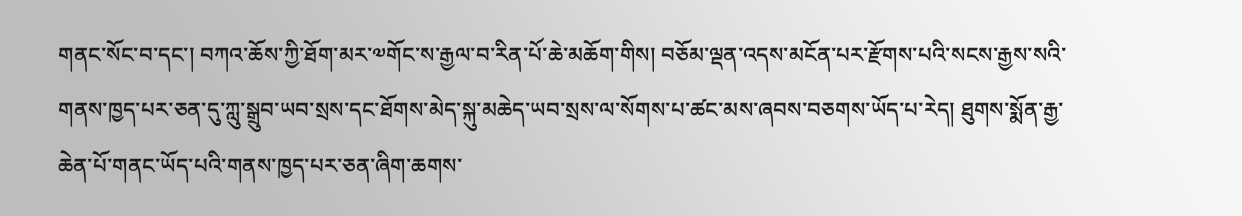གནང་སོང་བ་དང་། བཀའ་ཆོས་ཀྱི་ཐོག་མར་༧གོང་ས་རྒྱལ་བ་རིན་པོ་ཆེ་མཆོག་གིས། བཅོམ་ལྡན་འདས་མངོན་པར་རྫོགས་པའི་སངས་རྒྱས་སའི་གནས་ཁྱད་པར་ཅན་དུ་ཀླུ་སྒྲུབ་ཡབ་སྲས་དང་ཐོགས་མེད་སྐུ་མཆེད་ཡབ་སྲས་ལ་སོགས་པ་ཚང་མས་ཞབས་བཅགས་ཡོད་པ་རེད། ཐུགས་སྨོན་རྒྱ་ཆེན་པོ་གནང་ཡོད་པའི་གནས་ཁྱད་པར་ཅན་ཞིག་ཆགས་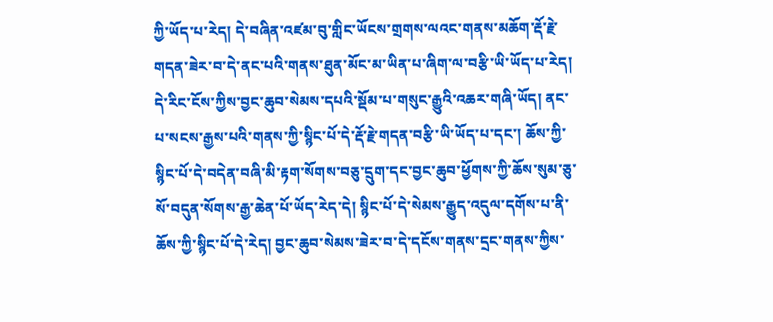ཀྱི་ཡོད་པ་རེད། དེ་བཞིན་འཛམ་བུ་གླིང་ཡོངས་གྲགས་ལའང་གནས་མཆོག་རྡོ་རྗེ་གདན་ཟེར་བ་དེ་ནང་པའི་གནས་ཐུན་མོང་མ་ཡིན་པ་ཞིག་ལ་བརྩི་ཡི་ཡོད་པ་རེད། དེ་རིང་ངོས་ཀྱིས་བྱང་ཆུབ་སེམས་དཔའི་སྡོམ་པ་གསུང་རྒྱུའི་འཆར་གཞི་ཡོད། ནང་པ་སངས་རྒྱས་པའི་གནས་ཀྱི་སྙིང་པོ་དེ་རྡོ་རྗེ་གདན་བརྩི་ཡི་ཡོད་པ་དང་། ཆོས་ཀྱི་སྙིང་པོ་དེ་བདེན་བཞི་མི་རྟག་སོགས་བཅུ་དྲུག་དང་བྱང་ཆུབ་ཕྱོགས་ཀྱི་ཆོས་སུམ་ཅུ་སོ་བདུན་སོགས་རྒྱ་ཆེན་པོ་ཡོད་རེད་དེ། སྙིང་པོ་དེ་སེམས་རྒྱུད་འདུལ་དགོས་པ་ནི་ཆོས་ཀྱི་སྙིང་པོ་དེ་རེད། བྱང་ཆུབ་སེམས་ཟེར་བ་དེ་དངོས་གནས་དྲང་གནས་ཀྱིས་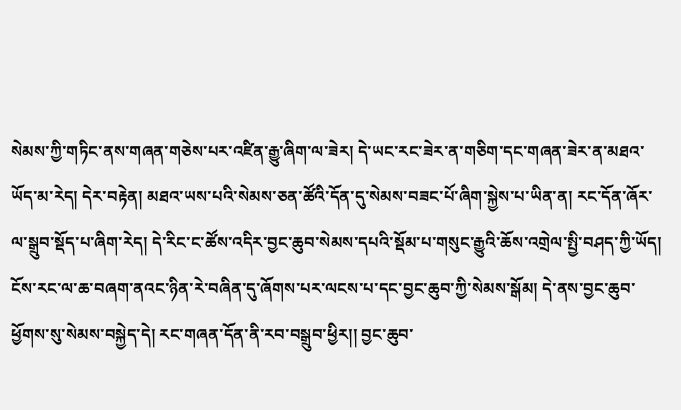སེམས་ཀྱི་གཏིང་ནས་གཞན་གཅེས་པར་འཛིན་རྒྱུ་ཞིག་ལ་ཟེར། དེ་ཡང་རང་ཟེར་ན་གཅིག་དང་གཞན་ཟེར་ན་མཐའ་ཡོད་མ་རེད། དེར་བརྟེན། མཐའ་ཡས་པའི་སེམས་ཅན་ཚོའི་དོན་དུ་སེམས་བཟང་པོ་ཞིག་སྐྱེས་པ་ཡིན་ན། རང་དོན་ཞོར་ལ་སྒྲུབ་སྡོད་པ་ཞིག་རེད། དེ་རིང་ང་ཚོས་འདིར་བྱང་ཆུབ་སེམས་དཔའི་སྡོམ་པ་གསུང་རྒྱུའི་ཆོས་འགྲེལ་སྤྱི་བཤད་ཀྱི་ཡོད། ངོས་རང་ལ་ཆ་བཞག་ནའང་ཉིན་རེ་བཞིན་དུ་ཞོགས་པར་ལངས་པ་དང་བྱང་ཆུབ་ཀྱི་སེམས་སྒོམ། དེ་ནས་བྱང་ཆུབ་ཕྱོགས་སུ་སེམས་བསྐྱེད་དེ། རང་གཞན་དོན་ནི་རབ་བསྒྲུབ་ཕྱིར།། བྱང་ཆུབ་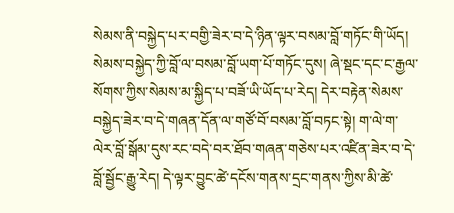སེམས་ནི་བསྐྱེད་པར་བགྱི་ཟེར་བ་དེ་ཉིན་ལྟར་བསམ་བློ་གཏོང་གི་ཡོད། སེམས་བསྐྱེད་ཀྱི་བློ་ལ་བསམ་བློ་ཡག་པོ་གཏོང་དུས། ཞེ་སྡང་དང་ང་རྒྱལ་སོགས་ཀྱིས་སེམས་མ་སྐྱིད་པ་བཟོ་ཡི་ཡོད་པ་རེད། དེར་བརྟེན་སེམས་བསྐྱེད་ཟེར་བ་དེ་གཞན་དོན་ལ་གཙོ་བོ་བསམ་བློ་བཏང་སྟེ། ག་ལེ་ག་ལེར་བློ་སྒོམ་དུས་རང་བདེ་བར་ཐོབ་གཞན་གཅེས་པར་འཛིན་ཟེར་བ་དེ་བློ་སྦྱོང་རྒྱུ་རེད། དེ་ལྟར་བྱུང་ཚེ་དངོས་གནས་དྲང་གནས་ཀྱིས་མི་ཚེ་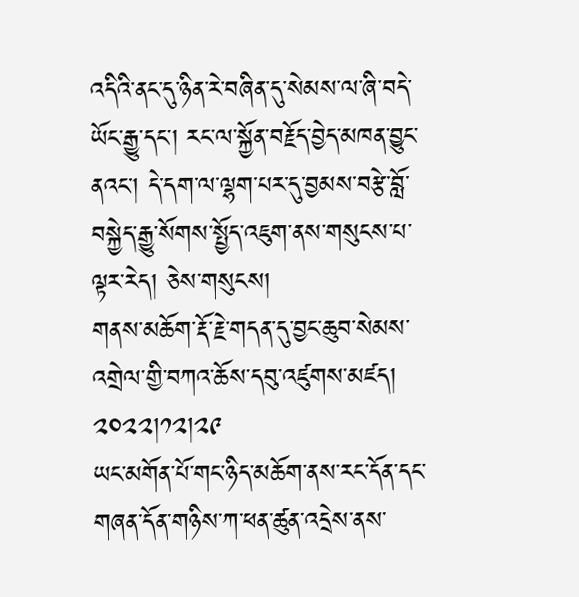འདིའི་ནང་དུ་ཉིན་རེ་བཞིན་དུ་སེམས་ལ་ཞི་བདེ་ཡོང་རྒྱུ་དང་། རང་ལ་སྐྱོན་བརྗོད་བྱེད་མཁན་བྱུང་ནའང་། དེ་དག་ལ་ལྷག་པར་དུ་བྱམས་བརྩེ་བློ་བསྐྱེད་རྒྱུ་སོགས་སྤྱོད་འཇུག་ནས་གསུངས་པ་ལྟར་རེད། ཅེས་གསུངས།
གནས་མཆོག་རྡོ་རྗེ་གདན་དུ་བྱང་ཆུབ་སེམས་འགྲེལ་གྱི་བཀའ་ཆོས་དབུ་འཛུགས་མཛད། ༢༠༢༢།༡༢།༢༩
ཡང་མགོན་པོ་གང་ཉིད་མཆོག་ནས་རང་དོན་དང་གཞན་དོན་གཉིས་ཀ་ཕན་ཚུན་འདྲེས་ནས་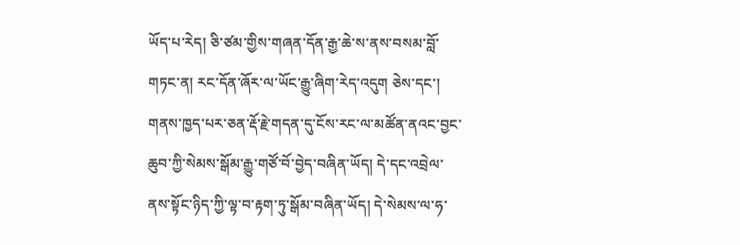ཡོད་པ་རེད། ཅི་ཙམ་གྱིས་གཞན་དོན་རྒྱ་ཆེ་ས་ནས་བསམ་བློ་གཏང་ན། རང་དོན་ཞོར་ལ་ཡོང་རྒྱུ་ཞིག་རེད་འདུག ཅེས་དང་། གནས་ཁྱད་པར་ཅན་རྡོ་རྗེ་གདན་དུ་ངོས་རང་ལ་མཚོན་ནའང་བྱང་ཆུབ་ཀྱི་སེམས་སྒོམ་རྒྱུ་གཙོ་བོ་བྱེད་བཞིན་ཡོད། དེ་དང་འབྲེལ་ནས་སྟོང་ཉིད་ཀྱི་ལྟ་བ་རྟག་ཏུ་སྒོམ་བཞིན་ཡོད། དེ་སེམས་ལ་ཧ་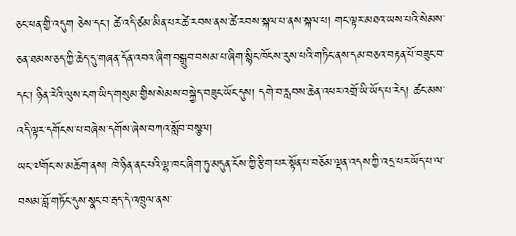ཅང་ཕན་གྱི་འདུག ཅེས་དང་། ཚེ་འདི་ཙམ་མིན་པར་ཚེ་རབས་ནས་ཚེ་རབས་སྐལ་པ་ནས་སྐལ་པ། གང་ལྟར་མཐའ་ཡས་པའི་སེམས་ཅན་ཐམས་ཅད་ཀྱི་ཆེད་དུ་གཞན་དོན་འབའ་ཞིག་བསྒྲུབ་བསམ་པ་ཞིག་སྙིང་ཁོངས་རུས་པའི་གཏིང་ནས་དམ་བཅའ་བརྟན་པོ་བཟུང་བ་དང་། ཉིན་རེའི་ལུས་ངག་ཡིད་གསུམ་གྱིས་སེམས་བསྐྱེད་བཟུང་ཡོང་དུས། དགེ་བ་རླབས་ཆེན་འཕར་འགྲོ་ཡི་ཡོད་པ་རེད། ཚང་མས་འདི་ལྟར་དགོངས་པ་བཞེས་དགོས་ཞེས་བཀའ་སློབ་བསྩལ།
ཡང་༧གོང་ས་མཆོག་ནས། ཁེ་ཉིན་ནང་པའི་ལྷ་ཁང་ཞིག་ཏུ་མདུན་ངོས་ཀྱི་རྩིག་པར་སྟོན་པ་བཅོམ་ལྡན་འདས་ཀྱི་འདྲ་པར་ཡོད་པ་ལ་བསམ་བློ་གཏོང་དུས་སྣང་བ་རྦད་དེ་འཁྲུལ་ནས་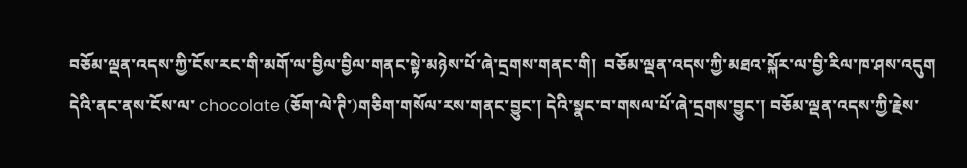བཅོམ་ལྡན་འདས་ཀྱི་ངོས་རང་གི་མགོ་ལ་བྱིལ་བྱིལ་གནང་སྟེ་མཉེས་པོ་ཞེ་དྲགས་གནང་གི།  བཅོམ་ལྡན་འདས་ཀྱི་མཐའ་སྐོར་ལ་བྱི་རིལ་ཁ་ཤས་འདུག དེའི་ནང་ནས་ངོས་ལ་ chocolate (ཅོག་ལེ་ཊི་)གཅིག་གསོལ་རས་གནང་བྱུང་། དེའི་སྣང་བ་གསལ་པོ་ཞེ་དྲགས་བྱུང་། བཅོམ་ལྡན་འདས་ཀྱི་རྗེས་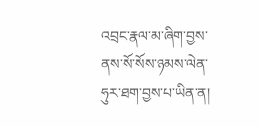འབྲང་རྣལ་མ་ཞིག་བྱས་ནས་སོ་སོས་ཉམས་ལེན་ཧུར་ཐག་བྱས་པ་ཡིན་ན།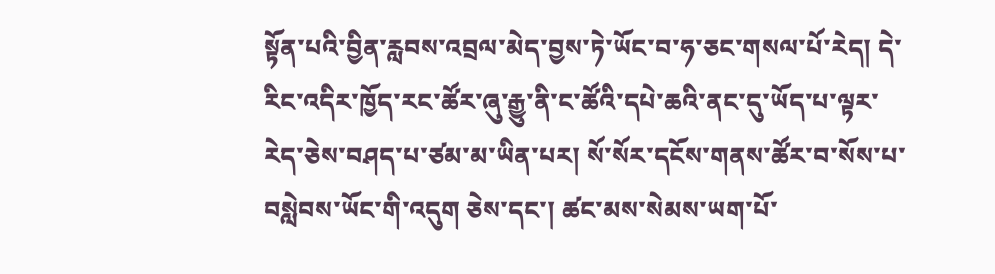སྟོན་པའི་བྱིན་རླབས་འབྲལ་མེད་བྱས་ཏེ་ཡོང་བ་ཧ་ཅང་གསལ་པོ་རེད། དེ་རིང་འདིར་ཁྱོད་རང་ཚོར་ཞུ་རྒྱུ་ནི་ང་ཚོའི་དཔེ་ཆའི་ནང་དུ་ཡོད་པ་ལྟར་རེད་ཅེས་བཤད་པ་ཙམ་མ་ཡིན་པར། སོ་སོར་དངོས་གནས་ཚོར་བ་སོས་པ་བསླེབས་ཡོང་གི་འདུག ཅེས་དང་། ཚང་མས་སེམས་ཡག་པོ་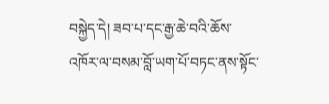བསྐྱེད་དེ། ཟབ་པ་དང་རྒྱ་ཆེ་བའི་ཆོས་འཁོར་ལ་བསམ་བློ་ཡག་པོ་བཏང་ནས་སྟོང་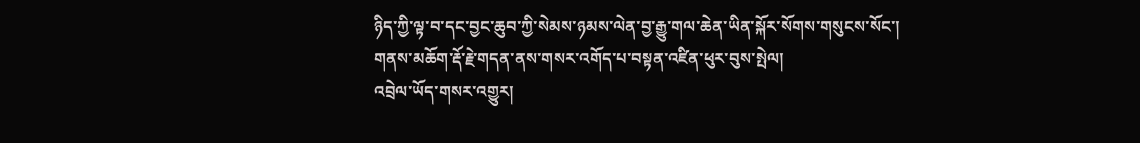ཉིད་ཀྱི་ལྟ་བ་དང་བྱང་ཆུབ་ཀྱི་སེམས་ཉམས་ལེན་བྱ་རྒྱུ་གལ་ཆེན་ཡིན་སྐོར་སོགས་གསུངས་སོང་།
གནས་མཆོག་རྡོ་རྗེ་གདན་ནས་གསར་འགོད་པ་བསྟན་འཛིན་ཕུར་བུས་སྤེལ།
འབྲེལ་ཡོད་གསར་འགྱུར།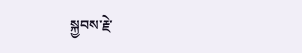སྐྱབས་རྗེ་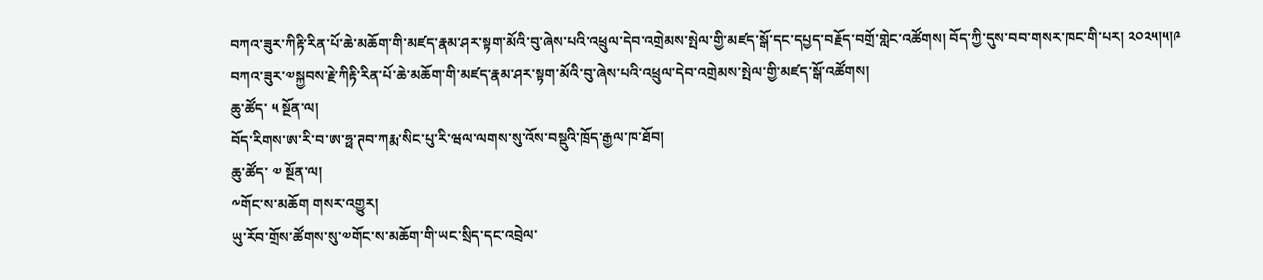བཀའ་ཟུར་ཀིརྟི་རིན་པོ་ཆེ་མཆོག་གི་མཛད་རྣམ་ཤར་སྟག་མོའི་བུ་ཞེས་པའི་འཕྲུལ་དེབ་འགྲེམས་སྤེལ་གྱི་མཛད་སྒོ་དང་དཔྱད་བརྗོད་བགྲོ་གླེང་འཚོགས། བོད་ཀྱི་དུས་བབ་གསར་ཁང་གི་པར། ༢༠༢༥།༥།༩
བཀའ་ཟུར་༧སྐྱབས་རྗེ་ཀིརྟི་རིན་པོ་ཆེ་མཆོག་གི་མཛད་རྣམ་ཤར་སྟག་མོའི་བུ་ཞེས་པའི་འཕྲུལ་དེབ་འགྲེམས་སྤེལ་གྱི་མཛད་སྒོ་འཚོགས།
ཆུ་ཚོད་ ༥ སྔོན་ལ།
བོད་རིགས་ཨ་རི་བ་ཨ་ཧྥ་ཊབ་ཀརྨ་སིང་པུ་རི་ཝལ་ལགས་སུ་འོས་བསྡུའི་ཁྲོད་རྒྱལ་ཁ་ཐོབ།
ཆུ་ཚོད་ ༧ སྔོན་ལ།
༸གོང་ས་མཆོག གསར་འགྱུར།
ཡུ་རོབ་གྲོས་ཚོགས་སུ་༧གོང་ས་མཆོག་གི་ཡང་སྲིད་དང་འབྲེལ་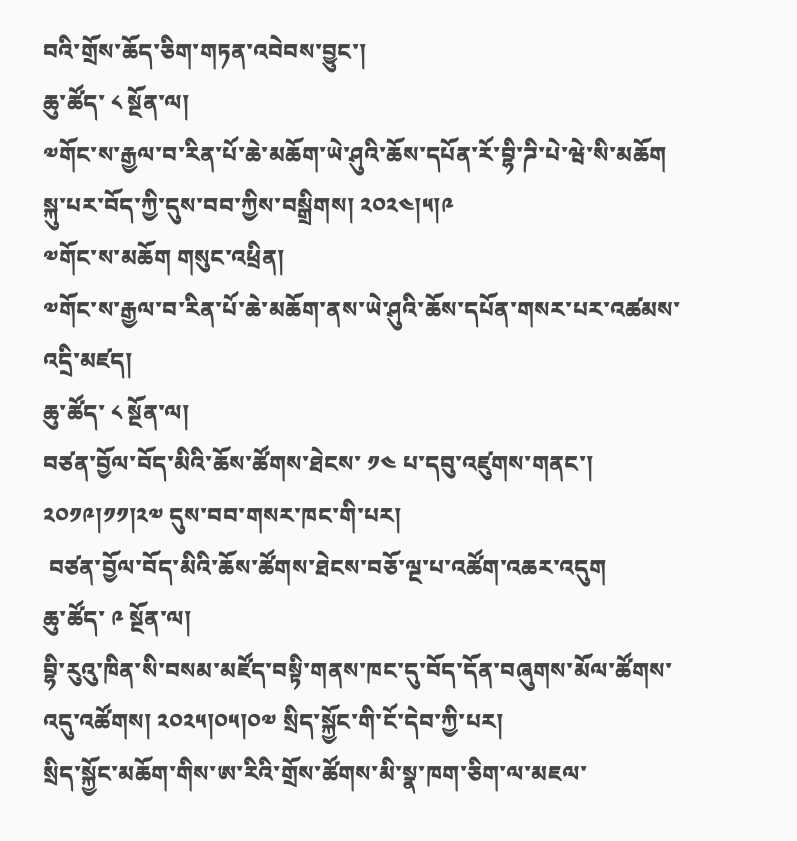བའི་གྲོས་ཆོད་ཅིག་གཏན་འབེབས་བྱུང་།
ཆུ་ཚོད་ ༨ སྔོན་ལ།
༧གོང་ས་རྒྱལ་བ་རིན་པོ་ཆེ་མཆོག་ཡེ་ཤུའི་ཆོས་དཔོན་རོ་བྷི་ཌི་པེ་ཝེ་སི་མཆོག སྐུ་པར་བོད་ཀྱི་དུས་བབ་ཀྱིས་བསྒྲིགས། ༢༠༢༤།༥།༩
༧གོང་ས་མཆོག གསུང་འཕྲིན།
༧གོང་ས་རྒྱལ་བ་རིན་པོ་ཆེ་མཆོག་ནས་ཡེ་ཤུའི་ཆོས་དཔོན་གསར་པར་འཚམས་འདྲི་མཛད།
ཆུ་ཚོད་ ༨ སྔོན་ལ།
བཙན་བྱོལ་བོད་མིའི་ཆོས་ཚོགས་ཐེངས་ ༡༤ པ་དབུ་འཛུགས་གནང་། ༢༠༡༩།༡༡།༢༧ དུས་བབ་གསར་ཁང་གི་པར།
 བཙན་བྱོལ་བོད་མིའི་ཆོས་ཚོགས་ཐེངས་བཅོ་ལྔ་པ་འཚོག་འཆར་འདུག
ཆུ་ཚོད་ ༩ སྔོན་ལ།
བྷི་རུའུ་ཁིན་སི་བསམ་མཛོད་བསྟི་གནས་ཁང་དུ་བོད་དོན་བཞུགས་མོལ་ཚོགས་འདུ་འཚོགས། ༢༠༢༥།༠༥།༠༧ སྲིད་སྐྱོང་གི་ངོ་དེབ་ཀྱི་པར།
སྲིད་སྐྱོང་མཆོག་གིས་ཨ་རིའི་གྲོས་ཚོགས་མི་སྣ་ཁག་ཅིག་ལ་མཇལ་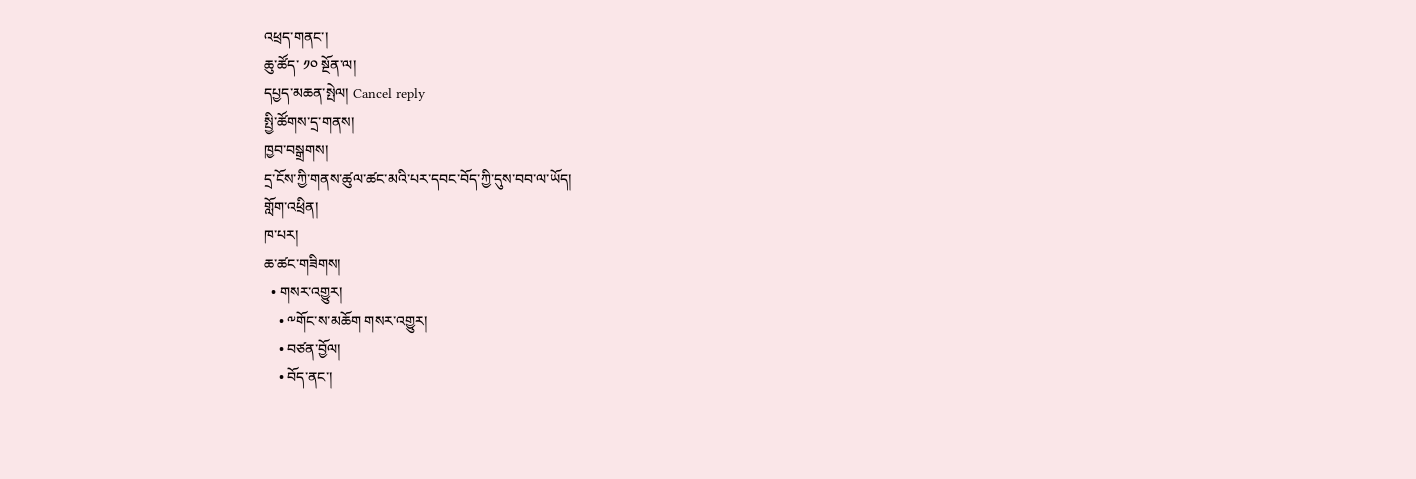འཕྲད་གནང་།
ཆུ་ཚོད་ ༡༠ སྔོན་ལ།
དཔྱད་མཆན་སྤེལ། Cancel reply
སྤྱི་ཚོགས་དྲ་གནས།
ཁྱབ་བསྒྲགས།
དྲ་ངོས་ཀྱི་གནས་ཚུལ་ཚང་མའི་པར་དབང་བོད་ཀྱི་དུས་བབ་ལ་ཡོད།
གློག་འཕྲིན།
ཁ་པར།
ཆ་ཚང་གཟིགས།
  • གསར་འགྱུར།
    • ༸གོང་ས་མཆོག གསར་འགྱུར།
    • བཙན་བྱོལ།
    • བོད་ནང་།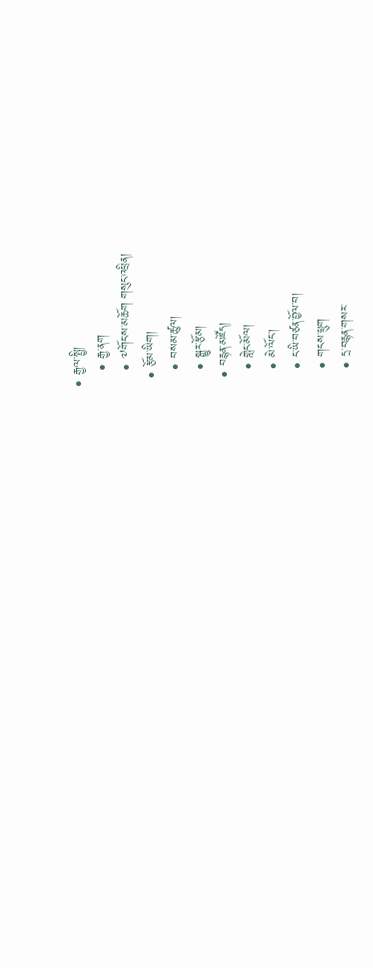• རྒྱལ་སྤྱི།
    • རྒྱ་ནག
    • ༧གོང་ས་མཆོག གསུང་འཕྲིན།
  • རྩོམ་ཡིག།
    • བསམ་ཚུལ།
    • སྒྱུར་རྩོམ།
  • བརྙན་མཛོད།
    • གླེང་མོལ།
    • མེ་ལོང་།
    • ང་ཡི་བཙན་བྱོལ་བ།
    • གངས་ཕྲུག
    • དྲ་བརྙན་གསར་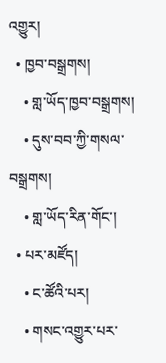འགྱུར།
  • ཁྱབ་བསྒྲགས།
    • གླ་ཡོད་ཁྱབ་བསྒྲགས།
    • དུས་བབ་ཀྱི་གསལ་བསྒྲགས།
    • གླ་ཡོད་རིན་གོང་།
  • པར་མཛོད།
    • ང་ཚོའི་པར།
    • གསང་འགྱུར་པར་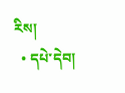རིས།
  • དཔེ་དེབ།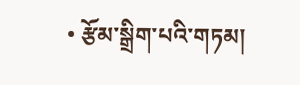• རྩོམ་སྒྲིག་པའི་གཏམ།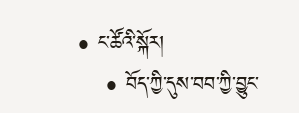• ང་ཚོའི་སྐོར།
    • བོད་ཀྱི་དུས་བབ་ཀྱི་བྱུང་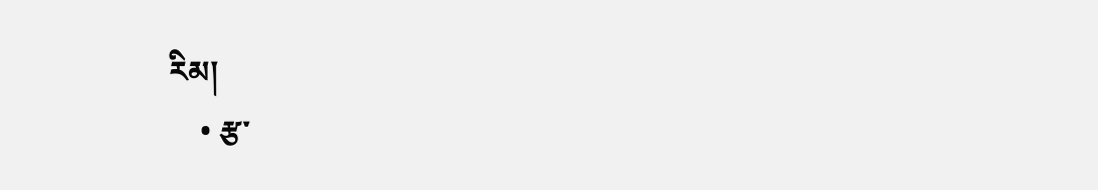རིམ།
    • རྩ་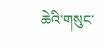ཆེའི་གསུང་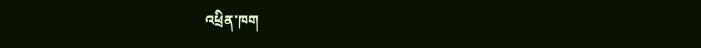འཕྲིན་ཁག